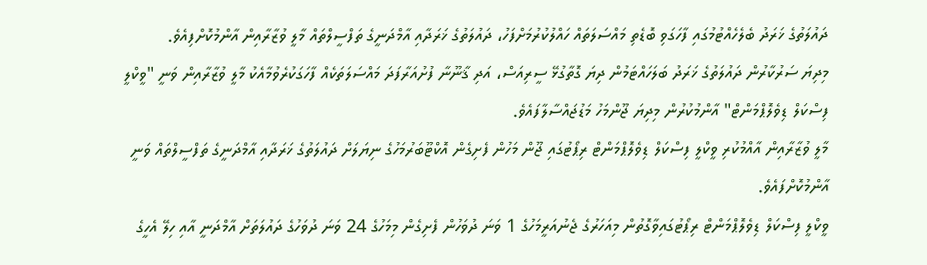ދައުލަތުގެ ޚަރަދު ބެލެހެއްޓުމުގައި ފާހަގަވި ބޮޑެތި މައްސަލަތައް ހައްލުކުރުމަށްފަހު، ދައުލަތުގެ ޚަރަދާއި އާމްދަނީގެ ތަފްސީލްތައް މާލީ ވުޒާރާއިން އާންމުކޮށްފިއެވެ.
މިދިޔަ ސަރުކާރުން ދައުލަތުގެ ޚަރަދު ބަލަހައްޓަމުން ދިޔަ ގޮތާގުޅޭ ސީރިއަސް، އަދި ޤާނޫނާ ފުށުއަރާފަދަ މައްސަލަތަކެއް ފާހަގަކުރެވުމާއެކު މާލީ ވުޒާރާއިން ވަނީ "ވީކްލީ ފިސްކަލް ޑިވެލޮޕްމަންޓް" އާންމުކުރުން މިދިޔަ ޖޫންމަހު މަޑުޖައްސާލާފައެވެ.
މާލީ ވުޒާރާއިން އާއްމުކުރި ވީކްލީ ފިސްކަލް ޑިވެލޮޕްމަންޓް ރިޕޯޓުގައި ޖޫން މަހުން ފެށިގެން އޮކްޓޫބަރުމަހުގެ ނިޔަލަށް ދައުލަތުގެ ޚަރަދާއި އާމްދަނީގެ ތަފްސީލްތައް ވަނީ އާންމުކޮށްފައެވެ.
ވީކްލީ ފިސްކަލް ޑިވެލޮޕްމަންޓް ރިޕޯޓުގައިވާގޮތުން މިއަހަރުގެ ޖެނުއަރީމަހުގެ 1 ވަނަ ދުވަހުން ފެށިގެން މިމަހުގެ 24 ވަނަ ދުވަހުގެ ދައުލަތަށް އާމްދަނީ އާއި ހިލޭ އެހީގެ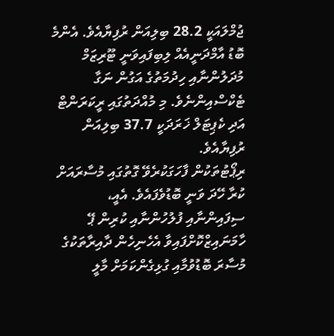ޖުމްލައަކީ 28.2 ބިލިއަން ރުފިޔާއެވެ. އެންމެ ބޮޑު އާމްދަނީއެއް ލިބިފައިވަނީ ޓޫރިޒަމް މުދަލުންނާއި ހިދުމަތުގެ އަގުން ނަގާ ޓެކްސްއިންނެވެ. މި މުއްދަތުގައި ރީކަރަންޓް އަދި ކެޕިޓަލް ޚަރަދަކީ 37.7 ބިލިއަން ރުފިޔާއެވެ.
ރިޕޯޓުތަކުން ފާހަގަކުރެވޭ ގޮތުގައި މުސާރައަށް ކުރާ ހޭދަ ވަނީ ބޮޑުވެފައެވެ. އެއީ، ސިފައިންނާއި ފުލުހުންނާއި ކުރިން ޕޭ ހާމަނައިޒްކޮށްފައިވާ އެހެނިހެން ދާއިރާތަކުގެ މުސާރަ ބޮޑުވުމާއި ގުޅިގެންކަމަށް މާލީ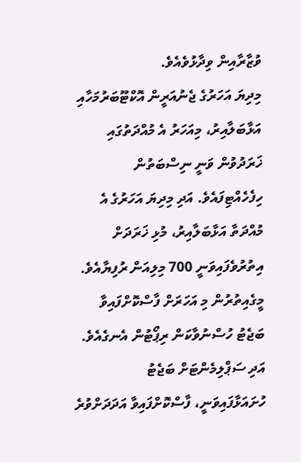ވުޒާރާއިން ވިދާޅުވެއެވެ.
މިދިޔަ އަހަރުގެ ޖެނުއަރީން އޮކްޓޫބަރުމަހާއި އަޅާބަލާއިރު، މިއަހަރު އެ މުއްދަތުގައި ޚަރަދުވުން ވަނީ ނިސްބަތުން ހިފެހެއްޓިފައެވެ. އަދި މިދިޔަ އަހަރުގެ އެ މުއްދަތާ އަޅާބަލާއިރު، މުޅި ޚަރަދަށް އިތުރުވެފައިވަނީ 700 މިލިއަން ރުފިޔާއެވެ.
މީގެއިތުރުން މި އަހަރަށް ފާސްކޮށްފައިވާ ބަޖެޓު ހުސްނުވާކަން ރިޕޯޓުން އެނގެއެވެ. އަދި ސަޕްލިމެންޓަށް ބަޖެޓު ހުށައަޅާފައިވަނީ، ފާސްކޮށްފައިވާ އަދަދަށްވުރެ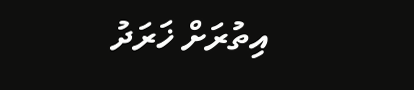އިތުރަށް ޚަރަދު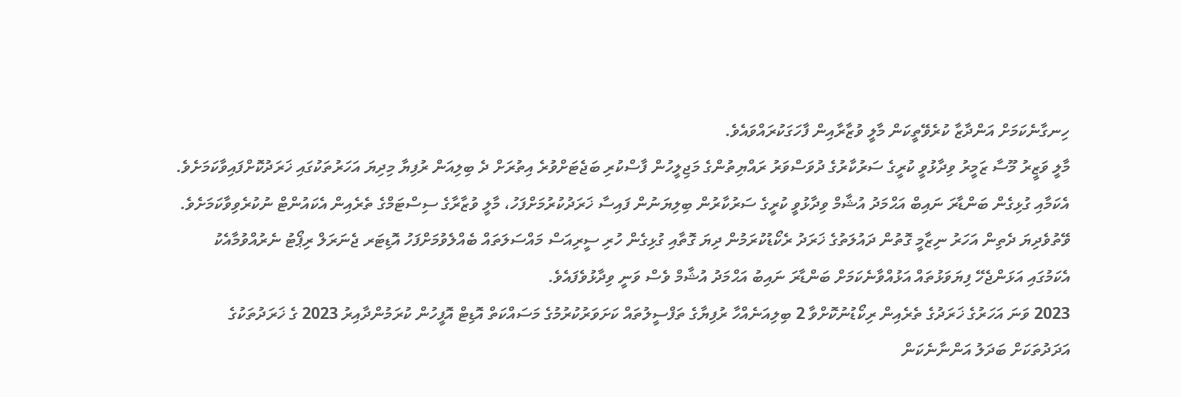ހިނގާނެކަމަށް އަންދާޒާ ކުރެވޭތީކަން މާލީ ވުޒާރާއިން ފާހަގަކުރައްވައެވެ.
މާލީ ވަޒީރު މޫސާ ޒަމީރު ވިދާޅުވީ ކުރީގެ ސަރުކާރުގެ ދުވަސްވަރު ރައްޔިތުންގެ މަޖިލީހުން ފާސްކުރި ބަޖެޓަށްވުރެ އިތުރަށް ދެ ބިލިއަން ރުފިޔާ މިދިޔަ އަހަރުތަކުގައި ޚަރަދުކޮށްފައިވާކަމަށެވެ. އެކަމާއި ގުޅިގެން ބަންޑާރަ ނައިބް އަޙްމަދު އުޝާމް ވިދާޅުވީ ކުރީގެ ސަރުކާރުން ބިލިޔަނުން ފައިސާ ޚަރަދުކުރުމަށްފަހު، މާލީ ވުޒާރާގެ ސިސްޓަމްގެ ތެރެއިން އެކައުންޓް ނުކުރެވިވާކަމަށެވެ.
ވޭތުވެދިޔަ ދެތިން އަހަރު ނިޒާމީ ގޮތުން ދައުލަތުގެ ޚަރަދު ރެކޯޑުކުރަމުން ދިޔަ ގޮތާއި ގުޅިގެން ހުރި ސީރިއަސް މައްސަލަތައް ބެއްލެވުމަށްފަހު އޮޑިޓަރ ޖެނަރަލް ރިޕޯޓު ނެރުއްވުމާއެކު އެކަމުގައި އަޅަންޖެހޭ ފިޔަވަޅުތައް އަޅުއްވާނެކަމަށް ބަންޑާރަ ނައިބު އަޙްމަދު އުޝާމް ވެސް ވަނީ ވިދާޅުވެފައެވެ.
2023 ވަނަ އަހަރުގެ ޚަރަދުގެ ތެރެއިން ރިކޯޑުނުކޮށްވާ 2 ބިލިއަނެއްހާ ރުފިޔާގެ ތަފްސީލުތައް ކަށަވަރުކުރުމުގެ މަސައްކަތް އޮޑިޓް އޮފީހުން ކުރަމުންދާއިރު 2023 ގެ ޚަރަދުތަކުގެ އަދަދުތަކަށް ބަދަލު އަންނާނެކަން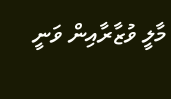މާލީ ވުޒާރާއިން ވަނީ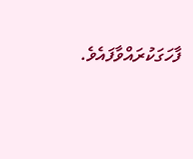ފާހަގަކުރައްވާފައެވެ.